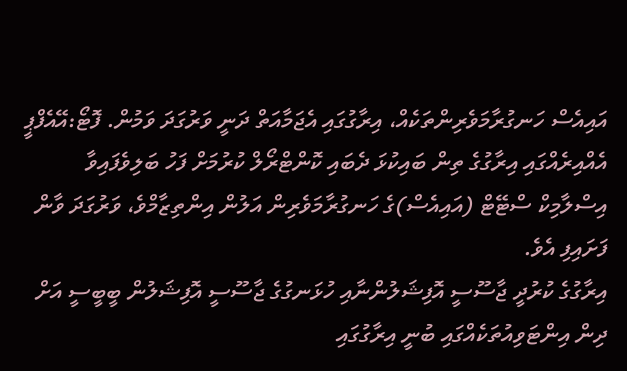އައިއެސް ހަނގުރާމަވެރިންތަކެއް، އިރާގުގައި އެޖަމާއަތް ދަނީ ވަރުގަދަ ވަމުން. ފޮޓޯ:އޭއެފްޕީ
އެއްއިރެއްގައި އިރާގުގެ ތިން ބައިކުޅަ ދެބައި ކޮންޓްރޯލް ކުރުމަށް ފަހު ބަލިވެފައިވާ އިސްލާމިކް ސްޓޭޓް (އައިއެސް)ގެ ހަނގުރާމަވެރިން އަލުން އިންތިޒާމްވެ، ވަރުގަދަ ވާން ފަށައިފި އެވެ.
އިރާގުގެ ކުރުދީ ޖާސޫސީ އޮފިޝަލުންނާއި ހުޅަނގުގެ ޖާސޫސީ އޮފިޝަލުން ބީބީސީ އަށް ދިން އިންޓަވިއުތަކެއްގައި ބުނީ އިރާގުގައި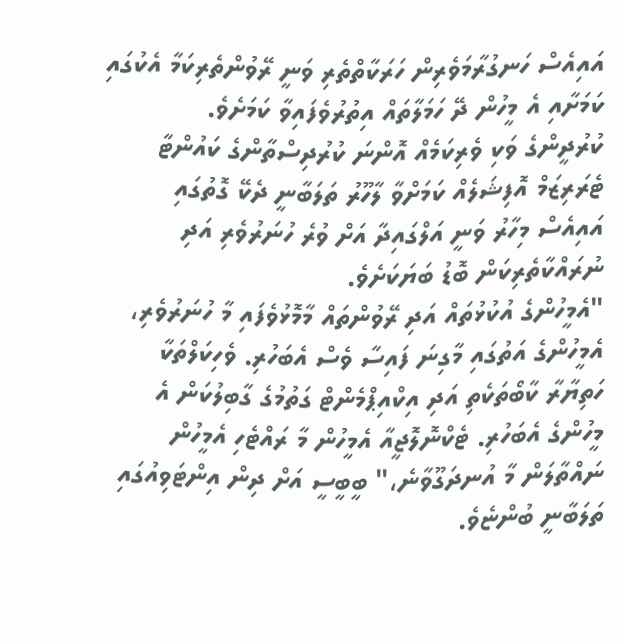އައިއެސް ހަނގުރާމަވެރިން ހަރަކާތްތެރި ވަނީ ރޭވުންތެރިކަމާ އެކުގައި ކަމަށާއި އެ މީހުން ދޭ ހަމަލާތައް އިތުރުވެފައިވާ ކަމަށެވެ.
ކުރުދީންގެ ވަކި ވެރިކަމެއް އޮންނަ ކުރުދިސްތާންގެ ކައުންޓާ ޓެރަރިޒަމް އޮފިޝަލެއް ކަމަށްވާ ލާހޫރު ތަލަބާނީ ދެކޭ ގޮތުގައި އައިއެސް މިހާރު ވަނީ އަލްގައިދާ އަށް ވުރެ ހުނަރުވެރި އަދި ނުރައްކާތެރިކަން ބޮޑު ބަޔަކަށެވެ.
"އެމީހުންގެ އުކުޅުތައް އަދި ރޭވުންތައް މާމޮޅުވެފައި މާ ހުނަރުވެރި، އެމީހުންގެ އަތުގައި މާގިނަ ފައިސާ ވެސް އެބަހުރި. ވެހިކަލްތަކާ ހަތިޔާރާ ކާބޯތަކެތި އަދި އިކްއިޕްމެންޓް ގަތުމުގެ ގާބިލުކަން އެ މީހުންގެ އެބަހުރި. ޓެކްނޮލޮޖީއާ އެމީހުން މާ ރައްޓެހި އެމީހުން ނައްތާލަން މާ އުނދަގޫވާނެ،" ބީބީސީ އަށް ދިން އިންޓަވިއުގައި ތަލަބާނީ ބުންޏެވެ.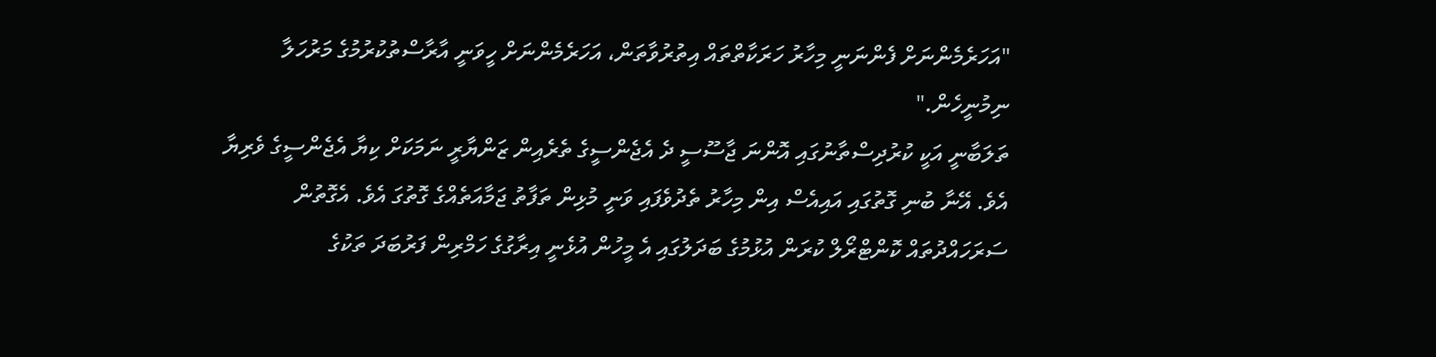"އަހަރެމެންނަށް ފެންނަނީ މިހާރު ހަރަކާތްތައް އިތުރުވާތަން، އަހަރެމެންނަށް ހީވަނީ އާރާސްތުކުރުމުގެ މަރުހަލާ ނިމުނީހެން."
ތަލަބާނީ އަކީ ކުރުދިސްތާނުގައި އޮންނަ ޖާސޫސީ ދެ އެޖެންސީގެ ތެރެއިން ޒަންޔާރީ ނަމަކަށް ކިޔާ އެޖެންސީގެ ވެރިޔާ އެވެ. އޭނާ ބުނި ގޮތުގައި އައިއެސް އިން މިހާރު ތެދުވެފައި ވަނީ މުޅިން ތަފާތު ޖަމާއަތެއްގެ ގޮތުގަ އެވެ. އެގޮތުން ސަރަހައްދުތައް ކޮންޓްރޯލް ކުރަން އުޅުމުގެ ބަދަލުގައި އެ މީހުން އުޅެނީ އިރާގުގެ ހަމްރިން ފަރުބަދަ ތަކުގެ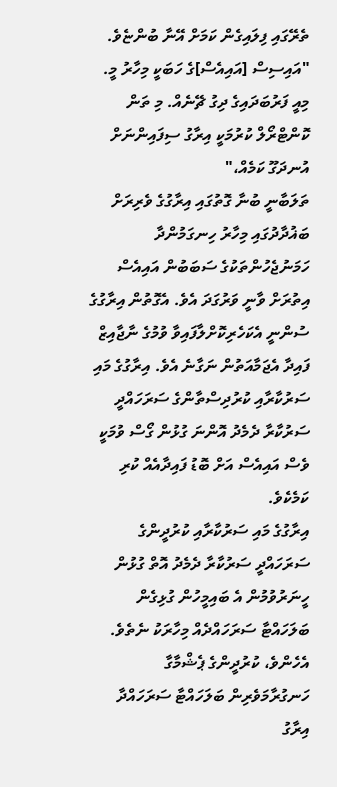ތެރޭގައި ފިލައިގެން ކަމަށް އޭނާ ބުންޏެވެ.
"އައިސިސް [އައިއެސް]ގެ ހަބަކީ މިހާރު މީ. މިއީ ފަރުބަދައިގެ ދިގު ޗޭނެއް. މި ތަން ކޮންޓްރޯލް ކުރުމަކީ އިރާގު ސިފައިންނަށް އުނދަގޫ ކަމެއް،"
ތަލަބާނީ ބުނާ ގޮތުގައި އިރާގުގެ ވެރިރަށް ބަޣުދާދުގައި މިހާރު ހިނގަމުންދާ ހަމަނުޖެހުންތަކުގެ ސަބަބުން އައިއެސް އިތުރަށް ވާނީ ވަރުގަދަ އެވެ. އެގޮތުން އިރާގުގެ ސުންނީ އެކަހެރިކޮށްލާފައިވާ ވުމުގެ ނާޖާއިޒް ފައިދާ އެޖަމާއަތުން ނަގާނެ އެވެ. އިރާގުގެ މައި ސަރުކާރާއި ކުރުދިސްތާންގެ ސަރަހައްދީ ސަރުކާރާ ދެމެދު އޮންނަ ގުޅުން ގޯސް ވުމަކީ ވެސް އައިއެސް އަށް ބޮޑު ފައިދާއެއް ކުރި ކަމެކެވެ.
އިރާގުގެ މައި ސަރުކާރާއި ކުރުދީންގެ ސަރަހައްދީ ސަރުކާރާ ދެމެދު އޮތް ގުޅުން ހީނަރުވުމުން އެ ބައިމީހުން ގުޅިގެން ބަލަހައްޓާ ސަރަހައްދެއް މިހާރަކު ނެތެވެ. އެހެންވެ، ކުރުދީންގެ ޕެޝްމާގާ ހަނގުރާމަވެރިން ބަލަހައްޓާ ސަރަހައްދާ އިރާގު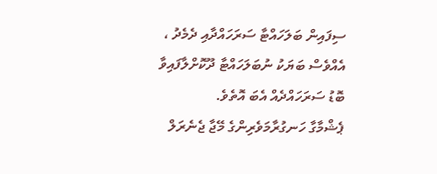ސިފައިން ބަލަހައްޓާ ސަރަހައްދާއި ދެމެދު ، އެއްވެސް ބަޔަކު ނުބަލަހައްޓާ ދޫކޮށްލާފައިވާ ބޮޑު ސަރަހައްދެއް އެބަ އޮތެވެ.
ޕެޝްމާގާ ހަނގުރާމަވެރިންގެ މޭޖާ ޖެނެރަލް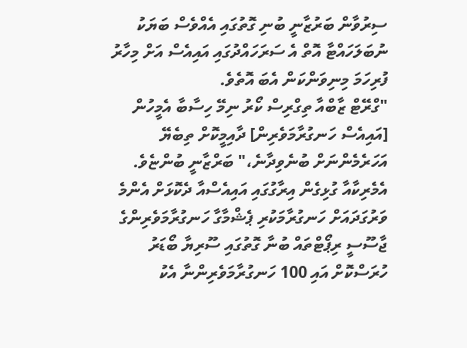ސިރުވާން ބަރުޒާނީ ބުނި ގޮތުގައި އެއްވެސް ބަޔަކު ނުބަލަހައްޓާ އޮތް އެ ސަރަހައްދުގައި އައިއެސް އަށް މިހާރު ފުރިހަމަ މިނިވަންކަން އެބަ އޮތެވެ.
"ގްރޭޓް ޒާބްއާ ތިގްރިސް ކޯރު ނިމޭ ހިސާބާ އެމީހުން [އައިއެސް ހަނގުރާމަވެރިން] ދާއިމީކޮށް ތިބެޔޭ އަހަރެމެންނަށް ބުނެވިދާނެ،" ބަރްޒާނީ ބުންޏެވެ.
އެމެރިކާއާ ގުޅިގެން އިރާގުގައި އައިއެސްއާ ދެކޮޅަށް އެންމެ ވަރުގަދައަށް ހަނގުރާމަކުރި ޕެޝްމާގާ ހަނގުރާމަވެރިންގެ ޖާސޫސީ ރިޕޯޓްތައް ބުނާ ގޮތުގައި ސޫރިޔާ ބޯޑަރު ހުރަސްކޮށް އައި 100 ހަނގުރާމަވެރިންނާ އެކު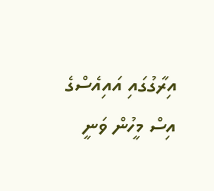އިރާގުގައި އައިއެސްގެ އިސް މީހުން ވަނީ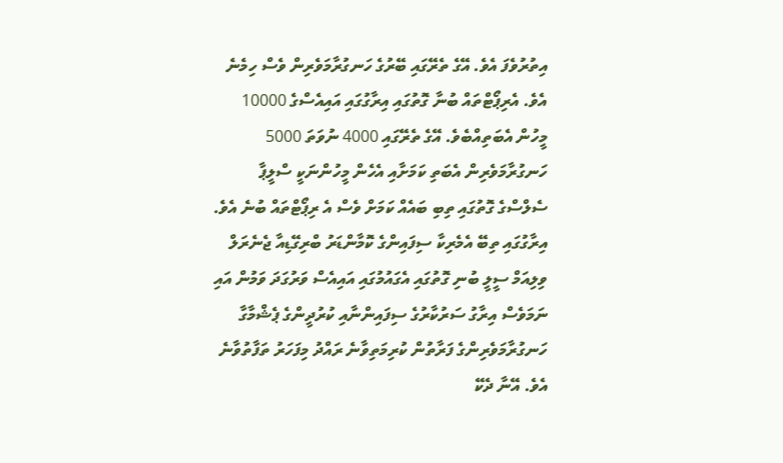އިތުރުވެފަ އެވެ. އޭގެ ތެރޭގައި ބޭރުގެ ހަނގުރާމަވެރިން ވެސް ހިމެނެ އެވެ. އެރިޕޯޓްތައް ބުނާ ގޮތުގައި އިރާގުގައި އައިއެސްގެ 10000 މީހުން އެބަތިއްބެވެ. އޭގެ ތެރޭގައި 4000 ނުވަތަ 5000 ހަނގުރާމަވެރިން އެބަތި ކަމަށާއި އެހެން މީހުންނަކީ ސްލީޕާ ސެލްސްގެ ގޮތުގައި ތިބި ބައެއް ކަމަށް ވެސް އެ ރިޕޯޓްތައް ބުނެ އެވެ.
އިރާގުގައި ތިބޭ އެމެރިކާ ސިފައިންގެ ކޮމާންޑަރު ބްރިގޭޑިއާ ޖެނެރަލް ވިލިއަމް ސީލީ ބުނި ގޮތުގައި އެގައުމުގައި އައިއެސް ވަރުގަދަ ވަމުން އައި ނަމަވެސް އިރާގު ސަރުކާރުގެ ސިފައިންނާއި ކުރުދީންގެ ޕެޝްމާގާ ހަނގުރާމަވެރިންގެ ފަރާތުން ކުރިމަތިވާނެ ރައްދު މިފަހަރު ތަފާތުވާނެ އެވެ. އޭނާ ދެކޭ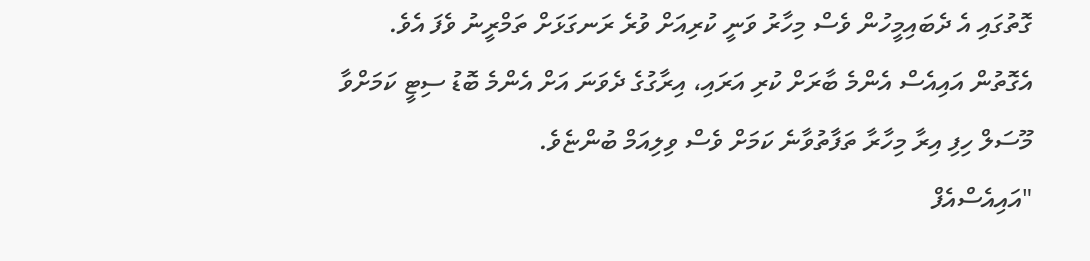ގޮތުގައި އެ ދެބައިމީހުން ވެސް މިހާރު ވަނީ ކުރިއަށް ވުރެ ރަނގަޅަށް ތަމްރީނު ވެފަ އެވެ. އެގޮތުން އައިއެސް އެންމެ ބާރަށް ކުރި އަރައި، އިރާގުގެ ދެވަނަ އަށް އެންމެ ބޮޑު ސިޓީ ކަމަށްވާ މޫސަލް ހިފި އިރާ މިހާރާ ތަފާތުވާނެ ކަމަށް ވެސް ވިލިއަމް ބުންޏެވެ.
"އައިއެސްއެފް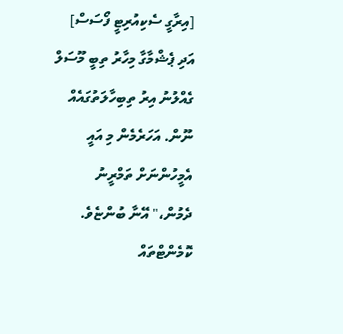[އިރާގީ ސެކިއުރިޓީ ފޯސަސް] އަދި ޕެޝްމާގާ މިހާރު ތިބީ މޫސަލް ގެއްލުނު އިރު ތިބިހާލަތުގައެއް ނޫން. އަހަރެމެން މި އައީ އެމީހުންނަށް ތަމްރީނު ދެމުން،" އޭނާ ބުންޏެވެ.
ކޮމެންޓްތައް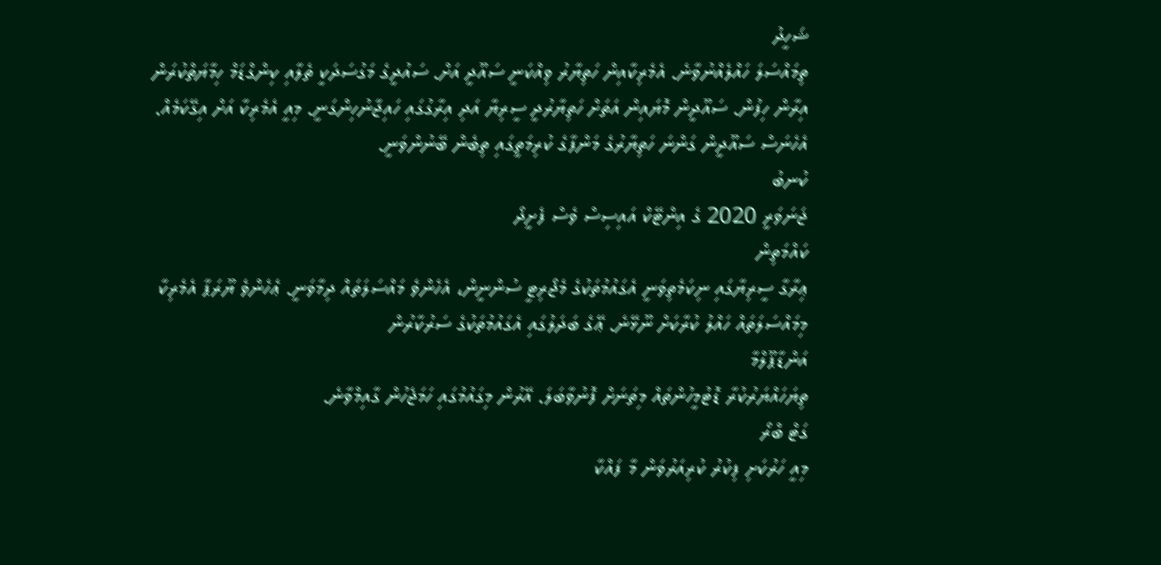ޝަހީދު
ތިމައްސަލަ ހައްލެއްނުވާނެ. އެމެރިކާއިން ހަތިޔާރު ވިއްކަނީ ސައޫދީ އަށް. ސައުދީގެ މަގުސަދަކީ ތެލާއި ކިންގްޑަމް ހިމާޔަތްކުރަން އިރާން ހިފުން. ސައޫދީން މޮޔައިން އަތަށް ހަތިޔާރުދީ ސީރިޔާ އަދި އިރާގުގައި ހައިޖާނުހިންގަނީ. މިއީ އެމެރިކާ އަށް އިގޭކަމެއް. އެހެނަސް ސައޫދީން ގަންނަ ހަތިޔާރުގެ މަންފާގެ ކުރިމަތީގައި ތިބެން ބޭނުންވަނީ.
ކުނބު
ޖަނަވަރީ 2020 ގެ އިންޓޭކް އައިސިސް ވެސް ފެށީދޯ
ކައްމަތިން
ޢިރާގާ ސީރިޔާގައި ނިކަމެތިވަނީ އެގައުމުތަކުގެ މެޖޯރިޓީ ސުންނީން، އެހެންވެ މައްސަލަތައް ދިމާވަނީ. ޢެހެންވެ ޔޫރަޕާ އެމެރިކާ މިމައްސަލަތައް ހައްލު ކުރާކަށް ނޫޅޭނެ. ޢޭގެ ބަދަލުގައި އެގައުމުތަކުގެ ސަރުކާރުން
އަންޑާޕޫލްމާ
ތިޔަހައްޔަރުކުރާ ޑޮޓުމީހުންތައް މިތަނަށް ފޮނުވާބަލަ. އޭރުން މިގައުމުގައި ހަމަޖެހުން ގާއިމްވާނެ.
ގަޓް ބްރޯ
މިއީ ހަރުކަށި ފިކުރު ކުރިއަރުވަން މާ ފައްކާ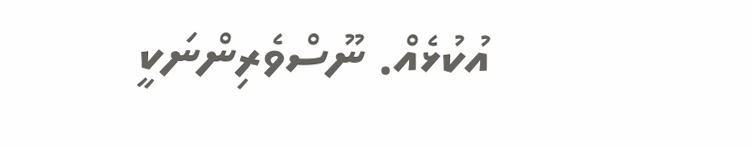އުކުޅެއް. ނޫސްވެރިންނަކީ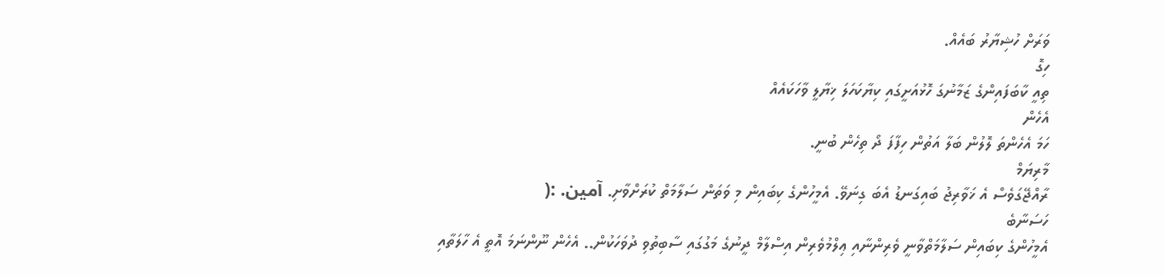ވަރަށް ހުޝިޔާރު ބައެއް.
ހިގޮ
ތިއީ ކާބަފައިންގެ ޒަމާނުގަ ހޮޅުއަށީގައި ކިޔާކަހަލަ ޚިޔާލީ ވާހަކައެއް
އެހެން
ހަމަ އެހެންތަ ލޮލުން ބަލާ އަތުން ހިފާފަ ދޯ ތިހެން ބުނީ.
މާރިޔަމް
ރާއްޖޭގަވެސް އެ ޚަވާރިޖު ބައިގަނޑު އެބަ ގިނަވޭ. އެމީހުންގެ ކިބައިން މި ވަތަން ސަލާމަތް ކުރަށްވާށި. آمين. :(
ހަސަނާބެ
އެމީހުންގެ ކިބައިން ސަލާމަތްވާނީ ވެރިންނާއި ޢިލްމުވެރިން އިސްލާމް ދީނުގެ މަގުގައި ސާބިތުވި ދުވަހަކުން.. އެހެން ނޫންނަމަ އޮތީ އެ ހާލަތާއި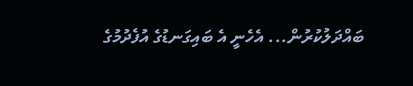ބައްދަލުކުރުން... އެހެނީ އެ ބައިގަނޑުގެ އުފެދުމުގެ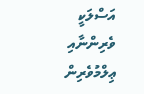އަސްލަކީ ވެރިންނާއި ޢިލްމުވެރިން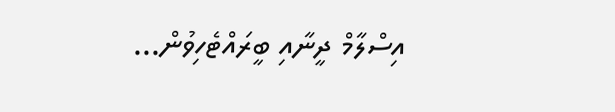އިސްލާމް ދީނާއި ބީރައްޓެހިވުން...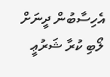އެހިސާބުން ދީނަށް ލޯބި ކުރާ ޝަރުޢީ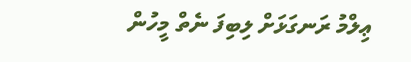ޢިލްމު ރަނގަޅަށް ލިބިފަ ނެތް މީހުން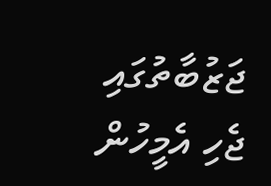ޖަޒުބާތުގައި ޖެހި އެމީހުން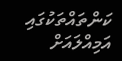ކަންތައްތަކުގައި އަމިއްލައަށް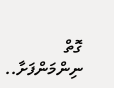ގޮތް ނިންމަންފަށާ..